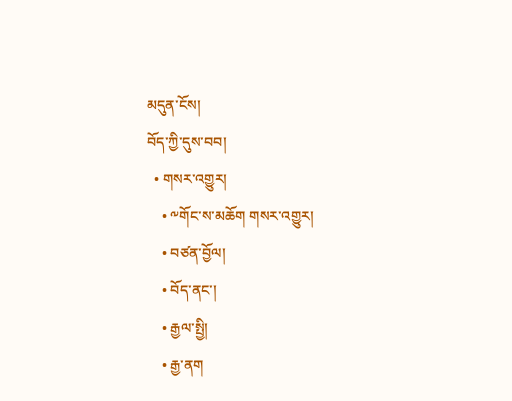མདུན་ངོས།
བོད་ཀྱི་དུས་བབ།
  • གསར་འགྱུར།
    • ༸གོང་ས་མཆོག གསར་འགྱུར།
    • བཙན་བྱོལ།
    • བོད་ནང་།
    • རྒྱལ་སྤྱི།
    • རྒྱ་ནག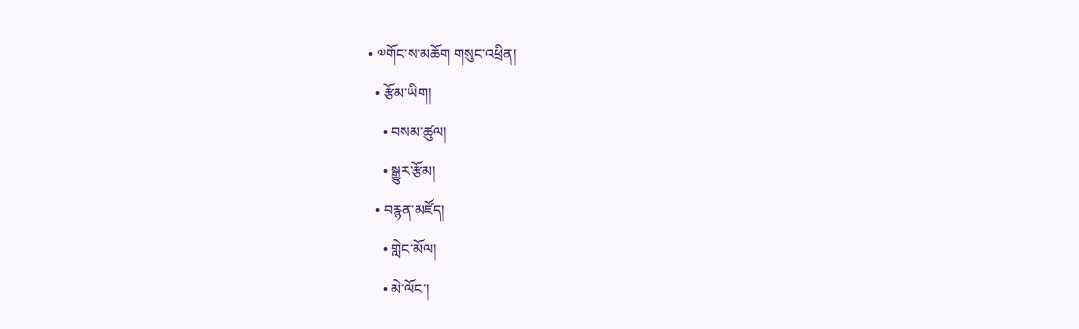• ༧གོང་ས་མཆོག གསུང་འཕྲིན།
  • རྩོམ་ཡིག།
    • བསམ་ཚུལ།
    • སྒྱུར་རྩོམ།
  • བརྙན་མཛོད།
    • གླེང་མོལ།
    • མེ་ལོང་།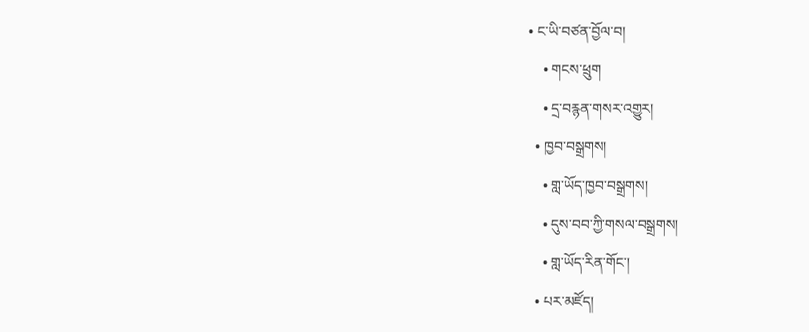• ང་ཡི་བཙན་བྱོལ་བ།
    • གངས་ཕྲུག
    • དྲ་བརྙན་གསར་འགྱུར།
  • ཁྱབ་བསྒྲགས།
    • གླ་ཡོད་ཁྱབ་བསྒྲགས།
    • དུས་བབ་ཀྱི་གསལ་བསྒྲགས།
    • གླ་ཡོད་རིན་གོང་།
  • པར་མཛོད།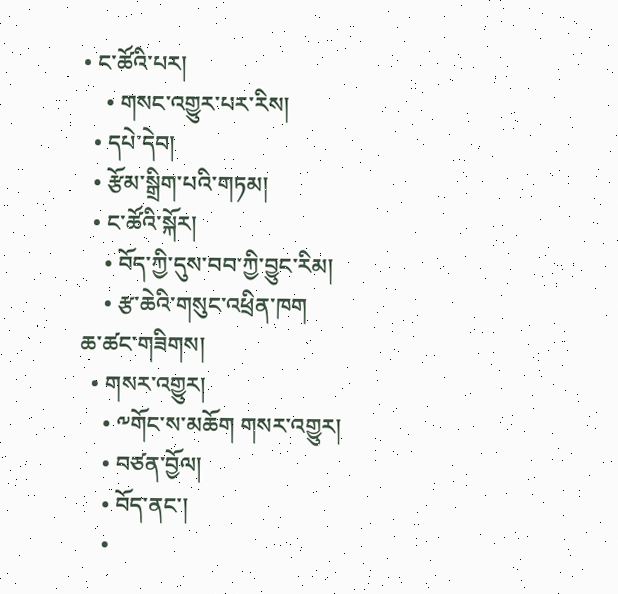• ང་ཚོའི་པར།
    • གསང་འགྱུར་པར་རིས།
  • དཔེ་དེབ།
  • རྩོམ་སྒྲིག་པའི་གཏམ།
  • ང་ཚོའི་སྐོར།
    • བོད་ཀྱི་དུས་བབ་ཀྱི་བྱུང་རིམ།
    • རྩ་ཆེའི་གསུང་འཕྲིན་ཁག
ཆ་ཚང་གཟིགས།
  • གསར་འགྱུར།
    • ༸གོང་ས་མཆོག གསར་འགྱུར།
    • བཙན་བྱོལ།
    • བོད་ནང་།
    •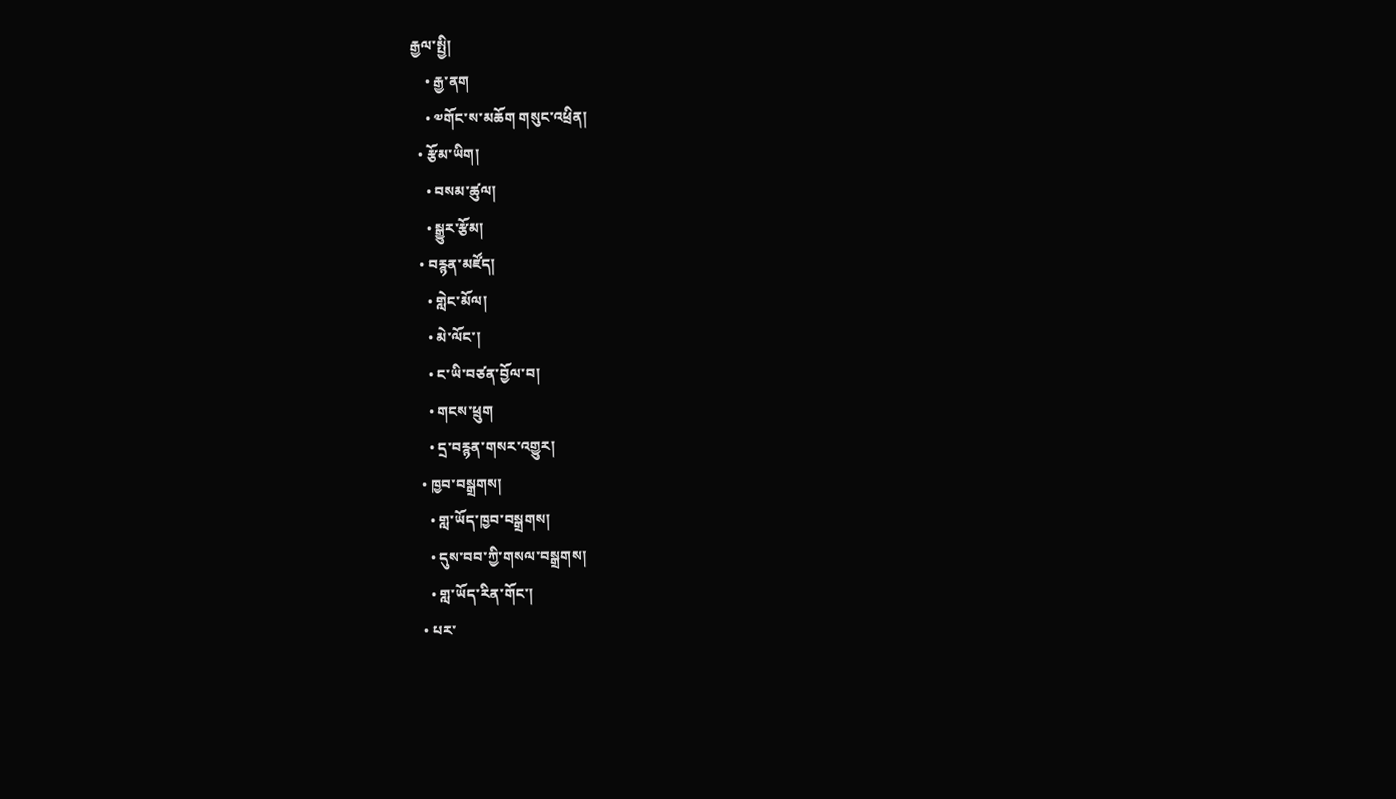རྒྱལ་སྤྱི།
    • རྒྱ་ནག
    • ༧གོང་ས་མཆོག གསུང་འཕྲིན།
  • རྩོམ་ཡིག།
    • བསམ་ཚུལ།
    • སྒྱུར་རྩོམ།
  • བརྙན་མཛོད།
    • གླེང་མོལ།
    • མེ་ལོང་།
    • ང་ཡི་བཙན་བྱོལ་བ།
    • གངས་ཕྲུག
    • དྲ་བརྙན་གསར་འགྱུར།
  • ཁྱབ་བསྒྲགས།
    • གླ་ཡོད་ཁྱབ་བསྒྲགས།
    • དུས་བབ་ཀྱི་གསལ་བསྒྲགས།
    • གླ་ཡོད་རིན་གོང་།
  • པར་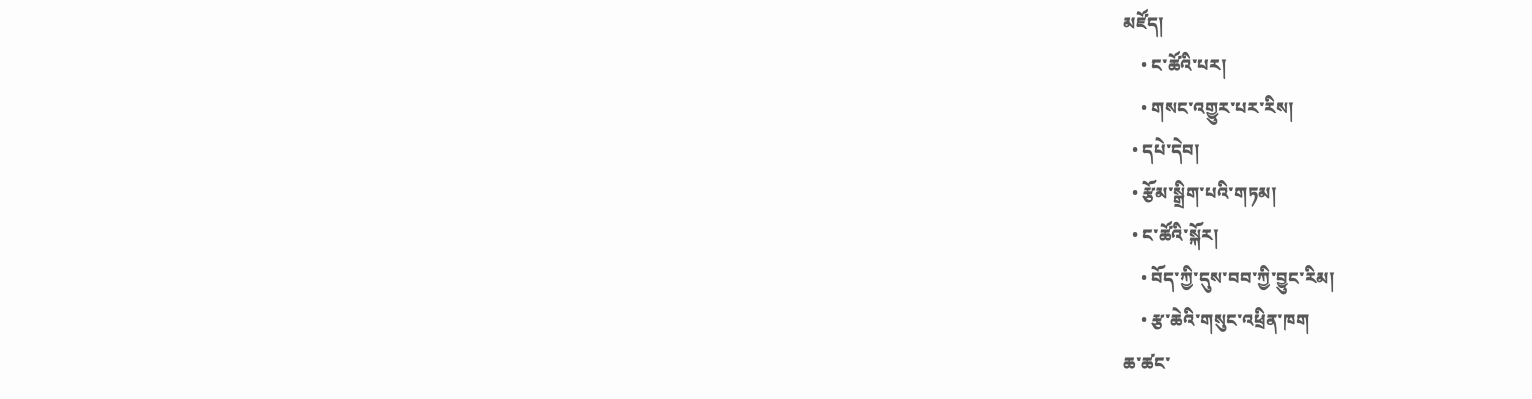མཛོད།
    • ང་ཚོའི་པར།
    • གསང་འགྱུར་པར་རིས།
  • དཔེ་དེབ།
  • རྩོམ་སྒྲིག་པའི་གཏམ།
  • ང་ཚོའི་སྐོར།
    • བོད་ཀྱི་དུས་བབ་ཀྱི་བྱུང་རིམ།
    • རྩ་ཆེའི་གསུང་འཕྲིན་ཁག
ཆ་ཚང་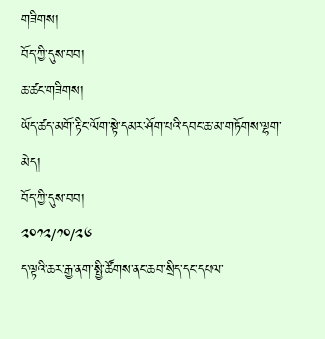གཟིགས།
བོད་ཀྱི་དུས་བབ།
ཆ་ཚང་གཟིགས།
ཡོད་ཚད་མགོ་རྟིང་ལོག་སྟེ་དམར་ཤོག་པའི་དབང་ཆ་མ་གཏོགས་ལྷག་མེད།
བོད་ཀྱི་དུས་བབ།
༢༠༡༢/༡༠/༢༦
ད་ལྟའི་ཆར་རྒྱ་ནག་སྤྱི་ཚོགས་ནང་ཆབ་སྲིད་དང་དཔལ་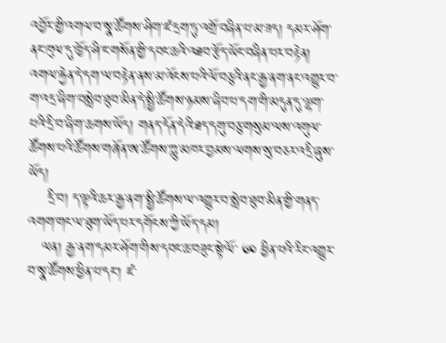འབྱོར་གྱི་འགལ་བ་སྣ་ཚོགས་ཤིག་ཛ་དྲག་ཏུ་འགྲོ་བཞིན་པ་མ་ཟད། དམར་ཤོག་ནང་ཁུལ་དུ་ཁྱོད་ཤི་ང་གསོན་གྱི་དབང་ཆའི་འཐབ་རྩོད་ཡོང་བཞིན་པར་བརྟེན། འགལ་རྐྱེན་དེ་དག་ལ་བརྟེན་ནས་མ་འོངས་པའི་ལོ་བཅུའི་ནང་རྒྱ་ནག་ནང་འགྱུར་བ་ག་འདྲ་ཞིག་བསླེབ་ཐུབ་མིན་དེ་སྤྱི་ཚོགས་ཉམས་ཞིབ་པ་དག་གི་མདུན་དུ་ལྷག་པའི་དྲི་བ་ཞིག་ཆགས་ཡོད། གནད་དོན་དེའི་ཐད་དགུ་བཅུ་གསུམ་ལས་འགུལ་ཚོགས་པའི་ཚོགས་གཞོན་ཨ་ཚོགས་ཀླུ་མཁར་བྱམས་ལགས་སུ་བཅར་འདྲི་ཞུས་ཡོད།
    དྲི་བ། ད་ལྟའི་ཆར་རྒྱ་ནག་སྤྱི་ཚོགས་ལ་འགྱུར་བ་སླེབ་ཐུབ་མིན་གྱི་གནད་འགག་གང་ལ་ཐུག་ཡོད་པར་དགོངས་ཀྱི་ཡོད་དམ།
   ལན། རྒྱ་ནག་དམར་ཤོག་གིས་དབང་ཆ་བཟུང་སྟེ་ལོ་ ༦༠ ཕྱིན་པའི་རིང་འགྱུར་བ་སྣ་ཚོགས་ཕྱིན་པ་དང་། ཛ་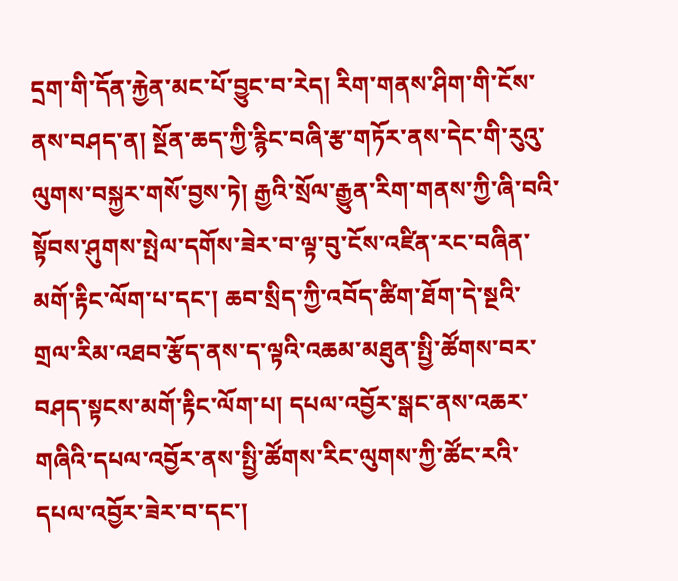དྲག་གི་དོན་རྐྱེན་མང་པོ་བྱུང་བ་རེད། རིག་གནས་ཤིག་གི་ངོས་ནས་བཤད་ན། སྔོན་ཆད་ཀྱི་རྙིང་བཞི་རྩ་གཏོར་ནས་དེང་གི་རུའུ་ལུགས་བསྐྱར་གསོ་བྱས་ཏེ། རྒྱའི་སྲོལ་རྒྱུན་རིག་གནས་ཀྱི་ཞི་བའི་སྟོབས་ཤུགས་སྤེལ་དགོས་ཟེར་བ་ལྟ་བུ་ངོས་འཛིན་རང་བཞིན་མགོ་རྟིང་ལོག་པ་དང་། ཆབ་སྲིད་ཀྱི་འབོད་ཚིག་ཐོག་དེ་སྔའི་གྲལ་རིམ་འཐབ་རྩོད་ནས་ད་ལྟའི་འཆམ་མཐུན་སྤྱི་ཚོགས་བར་བཤད་སྟངས་མགོ་རྟིང་ལོག་པ། དཔལ་འབྱོར་སྒང་ནས་འཆར་གཞིའི་དཔལ་འབྱོར་ནས་སྤྱི་ཚོགས་རིང་ལུགས་ཀྱི་ཚོང་རའི་དཔལ་འབྱོར་ཟེར་བ་དང་།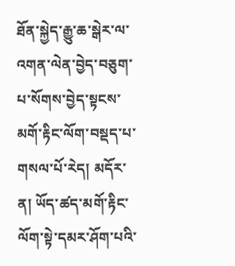ཐོན་སྐྱེད་རྒྱུ་ཆ་སྒེར་ལ་འགན་ལེན་བྱེད་བཅུག་པ་སོགས་བྱེད་སྟངས་མགོ་རྟིང་ལོག་བསྡད་པ་གསལ་པོ་རེད། མདོར་ན། ཡོད་ཚད་མགོ་རྟིང་ལོག་སྟེ་དམར་ཤོག་པའི་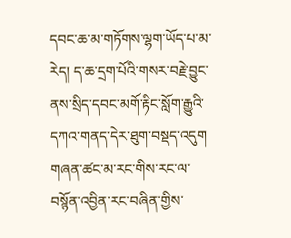དབང་ཆ་མ་གཏོགས་ལྷག་ཡོད་པ་མ་རེད། ད་ཆ་དྲག་པོའི་གསར་བརྗེ་བྱུང་ནས་སྲིད་དབང་མགོ་རྟིང་སློག་རྒྱུའི་དཀའ་གནད་དེར་ཐུག་བསྡད་འདུག གཞན་ཚང་མ་རང་གིས་རང་ལ་བསྙོན་འབྱིན་རང་བཞིན་གྱིས་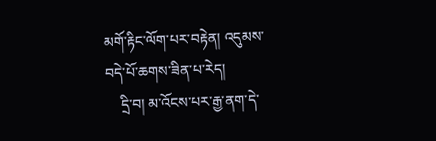མགོ་རྟིང་ལོག་པར་བརྟེན། འདུམས་བདེ་པོ་ཆགས་ཟིན་པ་རེད།
    དྲི་བ། མ་འོངས་པར་རྒྱ་ནག་དེ་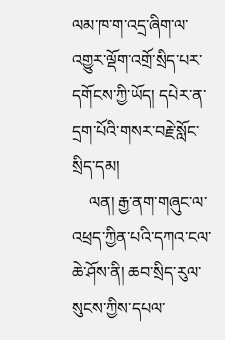ལམ་ཁ་ག་འདྲ་ཞིག་ལ་འགྱུར་ལྡོག་འགྲོ་སྲིད་པར་དགོངས་ཀྱི་ཡོད། དཔེར་ན་དྲག་པོའི་གསར་བརྗེ་སློང་སྲིད་དམ།
    ལན། རྒྱ་ནག་གཞུང་ལ་འཕྲད་ཀྱིན་པའི་དཀའ་ངལ་ཆེ་ཤོས་ནི། ཆབ་སྲིད་རུལ་སུངས་ཀྱིས་དཔལ་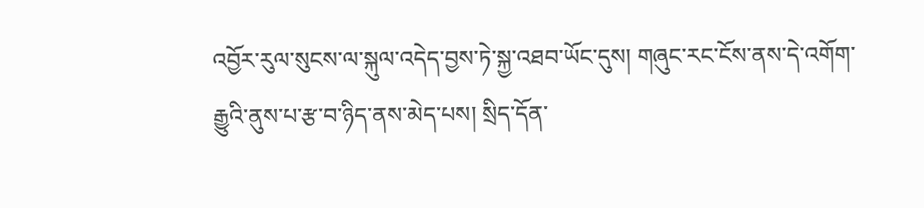འབྱོར་རུལ་སུངས་ལ་སྐུལ་འདེད་བྱས་ཏེ་སྐྱ་འཐབ་ཡོང་དུས། གཞུང་རང་ངོས་ནས་དེ་འགོག་རྒྱུའི་ནུས་པ་རྩ་བ་ཉིད་ནས་མེད་པས། སྲིད་དོན་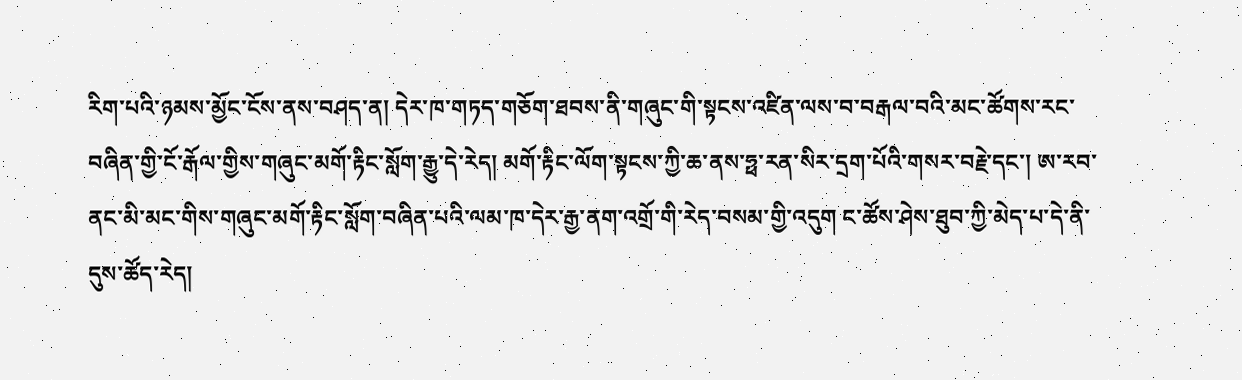རིག་པའི་ཉམས་མྱོང་ངོས་ནས་བཤད་ན། དེར་ཁ་གཏད་གཅོག་ཐབས་ནི་གཞུང་གི་སྟངས་འཛིན་ལས་བ་བརྒལ་བའི་མང་ཚོགས་རང་བཞིན་གྱི་ངོ་རྒོལ་གྱིས་གཞུང་མགོ་རྟིང་སློག་རྒྱུ་དེ་རེད། མགོ་རྟིང་ལོག་སྟངས་ཀྱི་ཆ་ནས་ཧྥ་རན་སིར་དྲག་པོའི་གསར་བརྗེ་དང་། ཨ་རབ་ནང་མི་མང་གིས་གཞུང་མགོ་རྟིང་སློག་བཞིན་པའི་ལམ་ཁ་དེར་རྒྱ་ནག་འགྲོ་གི་རེད་བསམ་གྱི་འདུག ང་ཚོས་ཤེས་ཐུབ་ཀྱི་མེད་པ་དེ་ནི་དུས་ཚོད་རེད།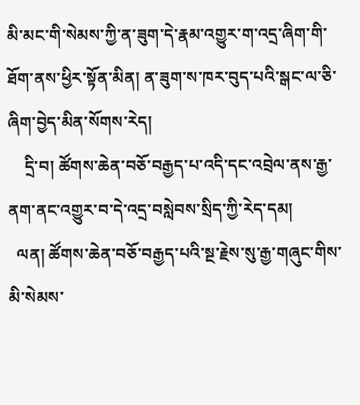མི་མང་གི་སེམས་ཀྱི་ན་ཟུག་དེ་རྣམ་འགྱུར་ག་འདྲ་ཞིག་གི་ཐོག་ནས་ཕྱིར་སྟོན་མིན། ན་ཟུག་ས་ཁར་བུད་པའི་སྒང་ལ་ཅི་ཞིག་བྱེད་མིན་སོགས་རེད།
    དྲི་བ། ཚོགས་ཆེན་བཅོ་བརྒྱད་པ་འདི་དང་འབྲེལ་ནས་རྒྱ་ནག་ནང་འགྱུར་བ་དེ་འདྲ་བསླེབས་སྲིད་ཀྱི་རེད་དམ།
  ལན། ཚོགས་ཆེན་བཅོ་བརྒྱད་པའི་སྔ་རྗེས་སུ་རྒྱ་གཞུང་གིས་མི་སེམས་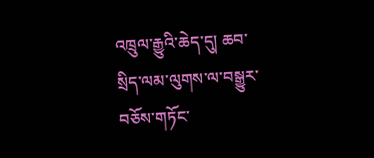འཁྲུལ་རྒྱུའི་ཆེད་དུ། ཆབ་སྲིད་ལམ་ལུགས་ལ་བསྒྱུར་བཅོས་གཏོང་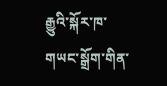རྒྱུའི་སྐོར་ཁ་གཡང་སྒྲོག་གིན་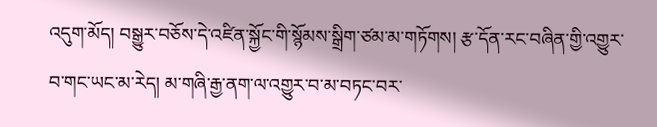འདུག་མོད། བསྒྱུར་བཅོས་དེ་འཛིན་སྐྱོང་གི་སྙོམས་སྒྲིག་ཙམ་མ་གཏོགས། རྩ་དོན་རང་བཞིན་གྱི་འགྱུར་བ་གང་ཡང་མ་རེད། མ་གཞི་རྒྱ་ནག་ལ་འགྱུར་བ་མ་བཏང་བར་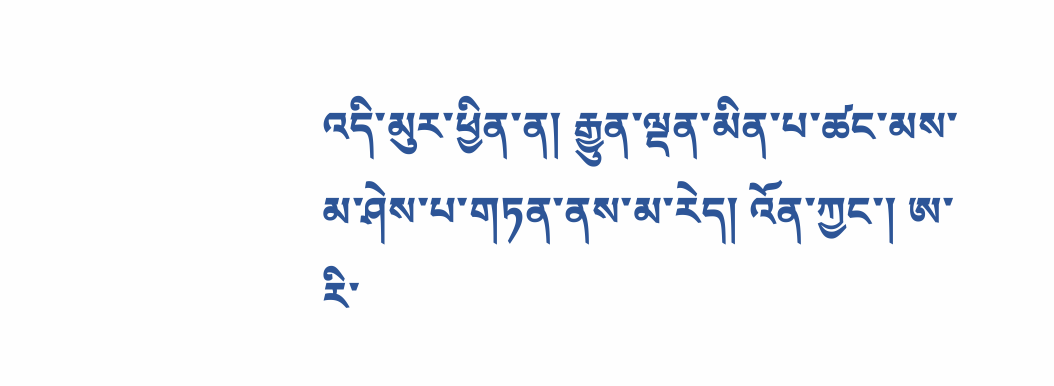འདི་མུར་ཕྱིན་ན། རྒྱུན་ལྡན་མིན་པ་ཚང་མས་མ་ཤེས་པ་གཏན་ནས་མ་རེད། འོན་ཀྱང་། ཨ་རི་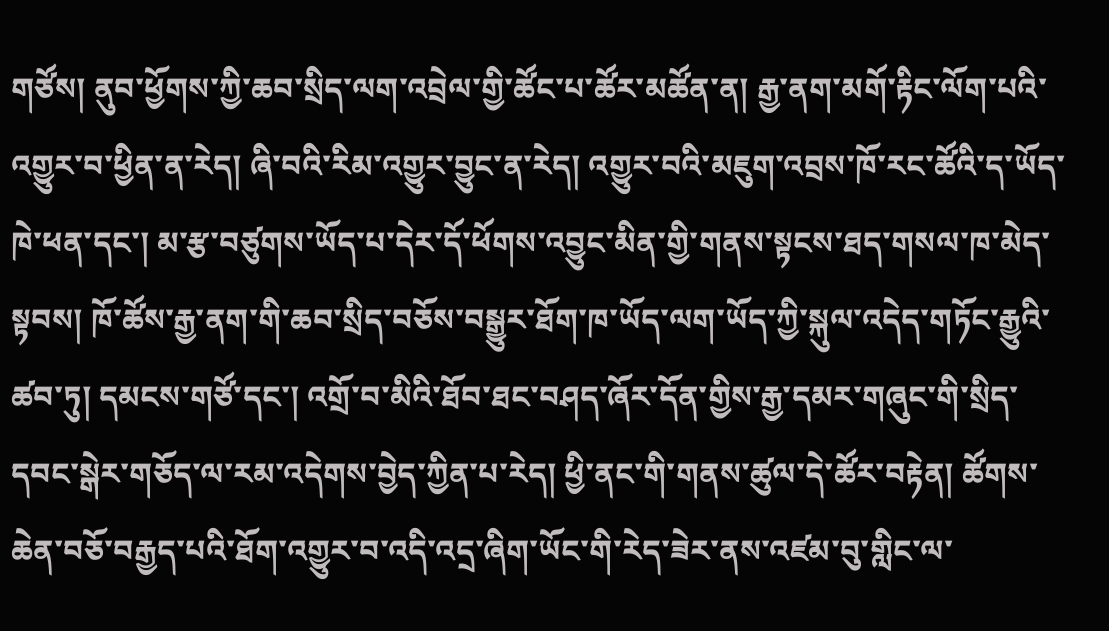གཙོས། ནུབ་ཕྱོགས་ཀྱི་ཆབ་སྲིད་ལག་འབྲེལ་གྱི་ཚོང་པ་ཚོར་མཚོན་ན། རྒྱ་ནག་མགོ་རྟིང་ལོག་པའི་འགྱུར་བ་ཕྱིན་ན་རེད། ཞི་བའི་རིམ་འགྱུར་བྱུང་ན་རེད། འགྱུར་བའི་མཇུག་འབྲས་ཁོ་རང་ཚོའི་ད་ཡོད་ཁེ་ཕན་དང་། མ་རྩ་བཙུགས་ཡོད་པ་དེར་དོ་ཕོགས་འབྱུང་མིན་གྱི་གནས་སྟངས་ཐད་གསལ་ཁ་མེད་སྟབས། ཁོ་ཚོས་རྒྱ་ནག་གི་ཆབ་སྲིད་བཅོས་བསྒྱུར་ཐོག་ཁ་ཡོད་ལག་ཡོད་ཀྱི་སྐུལ་འདེད་གཏོང་རྒྱུའི་ཚབ་ཏུ། དམངས་གཙོ་དང་། འགྲོ་བ་མིའི་ཐོབ་ཐང་བཤད་ཞོར་དོན་གྱིས་རྒྱ་དམར་གཞུང་གི་སྲིད་དབང་སྒེར་གཅོད་ལ་རམ་འདེགས་བྱེད་ཀྱིན་པ་རེད། ཕྱི་ནང་གི་གནས་ཚུལ་དེ་ཚོར་བརྟེན། ཚོགས་ཆེན་བཅོ་བརྒྱད་པའི་ཐོག་འགྱུར་བ་འདི་འདྲ་ཞིག་ཡོང་གི་རེད་ཟེར་ནས་འཛམ་བུ་གླིང་ལ་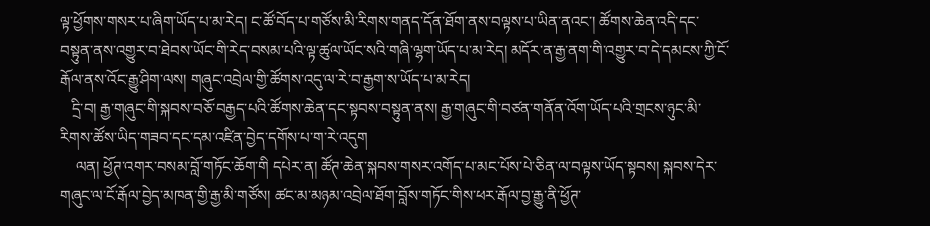ལྟ་ཕྱོགས་གསར་པ་ཞིག་ཡོད་པ་མ་རེད། ང་ཚོ་བོད་པ་གཙོས་མི་རིགས་གནད་དོན་ཐོག་ནས་བལྟས་པ་ཡིན་ནའང་། ཚོགས་ཆེན་འདི་དང་བསྟུན་ནས་འགྱུར་བ་ཐེབས་ཡོང་གི་རེད་བསམ་པའི་ལྟ་ཚུལ་ཡོང་སའི་གཞི་ལྷག་ཡོད་པ་མ་རེད། མདོར་ན་རྒྱ་ནག་གི་འགྱུར་བ་དེ་དམངས་ཀྱི་ངོ་རྒོལ་ནས་འོང་རྒྱུ་ཤིག་ལས། གཞུང་འབྲེལ་གྱི་ཚོགས་འདུ་ལ་རེ་བ་རྒྱག་ས་ཡོད་པ་མ་རེད།
   དྲི་བ། རྒྱ་གཞུང་གི་སྐབས་བཅོ་བརྒྱད་པའི་ཚོགས་ཆེན་དང་སྟབས་བསྟུན་ནས། རྒྱ་གཞུང་གི་བཙན་གནོན་འོག་ཡོད་པའི་གྲངས་ཉུང་མི་རིགས་ཚོས་ཡིད་གཟབ་དང་དམ་འཛིན་བྱེད་དགོས་པ་ག་རེ་འདུག
    ལན། ཕྱོཊ་འགར་བསམ་བློ་གཏོང་ཆོག་གི དཔེར་ན། ཚོཊ་ཆེན་སྐབས་གསར་འགོད་པ་མང་པོས་པེ་ཅིན་ལ་བལྟས་ཡོད་སྟབས། སྐབས་དེར་གཞུང་ལ་ངོ་རྒོལ་བྱེད་མཁན་གྱི་རྒྱ་མི་གཙོས། ཚང་མ་མཉམ་འབྲེལ་ཐོག་བློས་གཏོང་གིས་ཕར་རྒོལ་བྱ་རྒྱུ་ནི་ཕྱོཊ་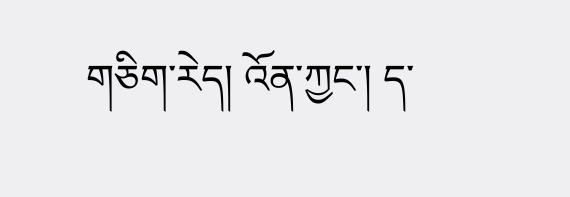གཅིག་རེད། འོན་ཀྱང་། ད་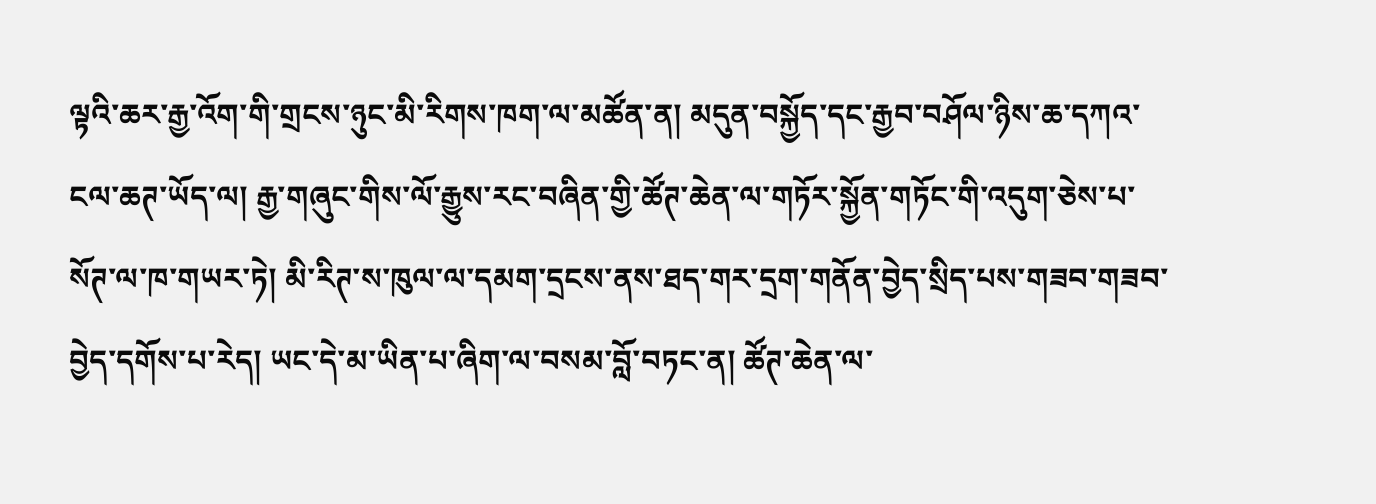ལྟའི་ཆར་རྒྱ་འོག་གི་གྲངས་ཉུང་མི་རིགས་ཁག་ལ་མཚོན་ན། མདུན་བསྐྱོད་དང་རྒྱབ་བཤོལ་ཉིས་ཆ་དཀའ་ངལ་ཆཊ་ཡོད་ལ། རྒྱ་གཞུང་གིས་ལོ་རྒྱུས་རང་བཞིན་གྱི་ཚོཊ་ཆེན་ལ་གཏོར་སྐྱོན་གཏོང་གི་འདུག་ཅེས་པ་སོཊ་ལ་ཁ་གཡར་ཏེ། མི་རིཊ་ས་ཁུལ་ལ་དམག་དྲངས་ནས་ཐད་གར་དྲག་གནོན་བྱེད་སྲིད་པས་གཟབ་གཟབ་བྱེད་དགོས་པ་རེད། ཡང་དེ་མ་ཡིན་པ་ཞིག་ལ་བསམ་བློ་བཏང་ན། ཚོཊ་ཆེན་ལ་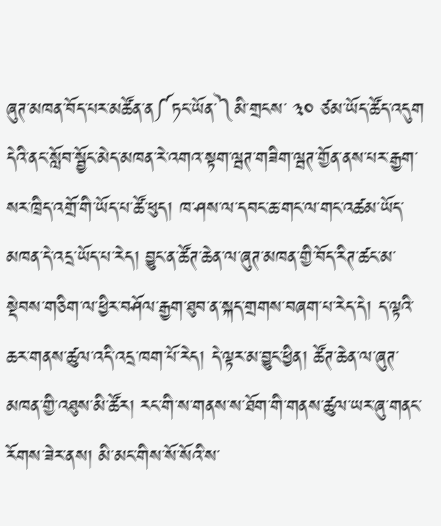ཞུཊ་མཁན་བོད་པར་མཚོན་ན༼ཏང་ཡོན་༽མི་གྲངས་ ༣༠ ཙམ་ཡོད་ཚོད་འདུག དེའི་ནང་སློབ་སྦྱོང་མེད་མཁན་རེ་འགའ་སྟག་ལྦཊ་གཟིག་ལྦཊ་གྱོན་ནས་པར་རྒྱག་སར་ཁྲིད་འགྲོ་གི་ཡོད་པ་ཚོ་ཕུད། ཁ་ཤས་ལ་དབང་ཆ་གང་ལ་གང་འཚམ་ཡོད་མཁན་དེ་འདྲ་ཡོད་པ་རེད། བྱུང་ན་ཚོཊ་ཆེན་ལ་ཞུཊ་མཁན་གྱི་བོད་རིཊ་ཚང་མ་སྡེབས་གཅིག་ལ་ཕྱིར་བཤོལ་རྒྱག་ཐུབ་ན་སྐད་གྲགས་བཞག་པ་རེད་དེ། ད་ལྟའི་ཆར་གནས་ཚུལ་འདི་འདྲ་ཁག་པོ་རེད། དེ་ལྟར་མ་བྱུང་ཕྱིན། ཚོཊ་ཆེན་ལ་ཞུཊ་མཁན་གྱི་འཐུས་མི་ཚོར། རང་གི་ས་གནས་ས་ཐོག་གི་གནས་ཚུལ་ཡར་ཞུ་གནང་རོགས་ཟེར་ནས། མི་མང་གིས་སོ་སོའི་ས་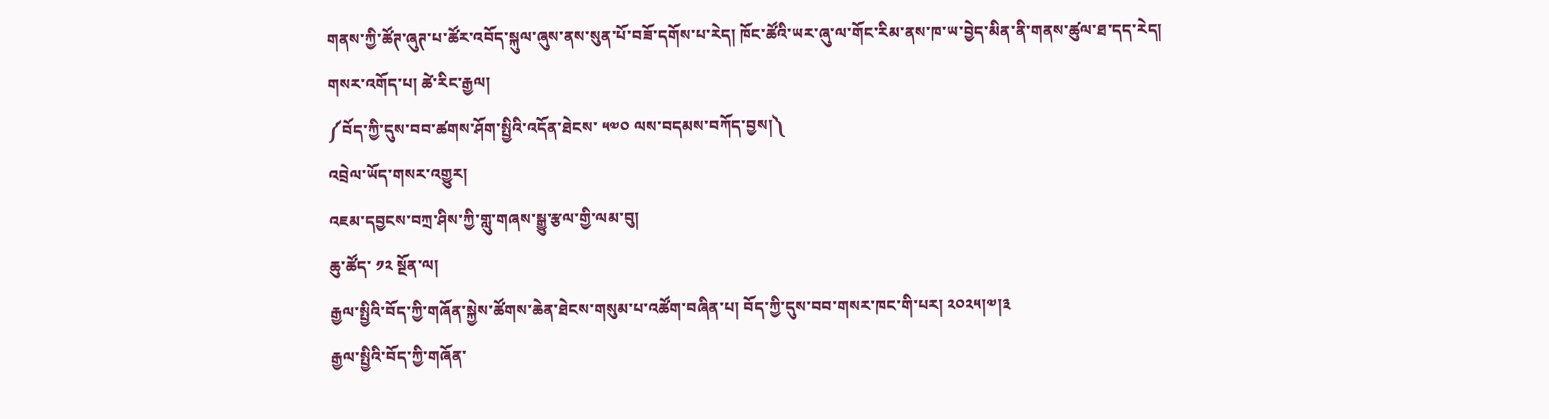གནས་ཀྱི་ཚོཊ་ཞུཊ་པ་ཚོར་འབོད་སྐུལ་ཞུས་ནས་སུན་པོ་བཟོ་དགོས་པ་རེད། ཁོང་ཚོའི་ཡར་ཞུ་ལ་གོང་རིམ་ནས་ཁ་ཡ་བྱེད་མིན་ནི་གནས་ཚུལ་ཐ་དད་རེད།
གསར་འགོད་པ། ཚེ་རིང་རྒྱལ།
༼བོད་ཀྱི་དུས་བབ་ཚགས་ཤོག་སྤྱིའི་འདོན་ཐེངས་ ༥༧༠ ལས་བདམས་བཀོད་བྱས།༽
འབྲེལ་ཡོད་གསར་འགྱུར།
འཇམ་དབྱངས་བཀྲ་ཤིས་ཀྱི་གླུ་གཞས་སྒྱུ་རྩལ་གྱི་ལམ་བུ།
ཆུ་ཚོད་ ༡༢ སྔོན་ལ།
རྒྱལ་སྤྱིའི་བོད་ཀྱི་གཞོན་སྐྱེས་ཚོགས་ཆེན་ཐེངས་གསུམ་པ་འཚོག་བཞིན་པ། བོད་ཀྱི་དུས་བབ་གསར་ཁང་གི་པར། ༢༠༢༥།༧།༣
རྒྱལ་སྤྱིའི་བོད་ཀྱི་གཞོན་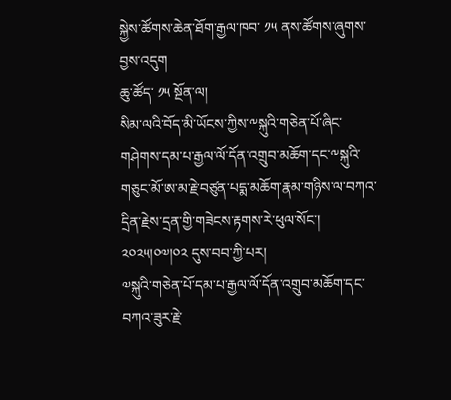སྐྱེས་ཚོགས་ཆེན་ཐོག་རྒྱལ་ཁབ་ ༡༥ ནས་ཚོགས་ཞུགས་བྱས་འདུག
ཆུ་ཚོད་ ༡༥ སྔོན་ལ།
སིམ་ལའི་བོད་མི་ཡོངས་ཀྱིས་༸སྐུའི་གཅེན་པོ་ཞིང་གཤེགས་དམ་པ་རྒྱལ་ལོ་དོན་འགྲུབ་མཆོག་དང་༸སྐུའི་གཅུང་མོ་ཨ་མ་རྗེ་བཙུན་པདྨ་མཆོག་རྣམ་གཉིས་ལ་བཀའ་དྲིན་རྗེས་དྲན་གྱི་གཟེངས་རྟགས་རེ་ཕུལ་སོང་།  ༢༠༢༥།༠༧།༠༢ དུས་བབ་ཀྱི་པར།
༧སྐུའི་གཅེན་པོ་དམ་པ་རྒྱལ་ལོ་དོན་འགྲུབ་མཆོག་དང་བཀའ་ཟུར་རྗེ་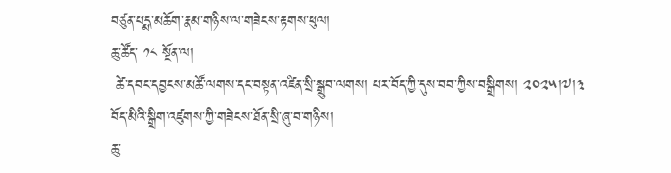བཙུན་པདྨ་མཆོག་རྣམ་གཉིས་ལ་གཟེངས་རྟགས་ཕུལ།
ཆུ་ཚོད་ ༡༨ སྔོན་ལ།
 ཚེ་དབང་དབྱངས་མཚོ་ལགས་དང་བསྟན་འཛིན་སྲི་སྒྲུབ་ལགས། པར་བོད་ཀྱི་དུས་བབ་ཀྱིས་བསྒྲིགས། ༢༠༢༥།༧།༣
བོད་མིའི་སྒྲིག་འཛུགས་ཀྱི་གཟེངས་ཐོན་སྲི་ཞུ་བ་གཉིས།
ཆུ་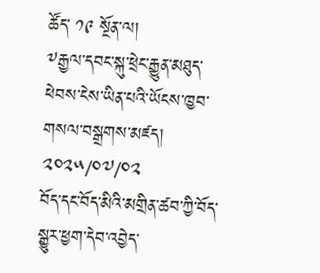ཚོད་ ༡༩ སྔོན་ལ།
༸རྒྱལ་དབང་སྐུ་ཕྲེང་རྒྱུན་མཐུད་ཕེབས་ངེས་ཡིན་པའི་ཡོངས་ཁྱབ་གསལ་བསྒྲགས་མཛད།
༢༠༢༥/༠༧/༠༢
བོད་དང་བོད་མིའི་མགྲིན་ཚབ་ཀྱི་བོད་སྒྱུར་ཕྱག་དེབ་འབྱེད་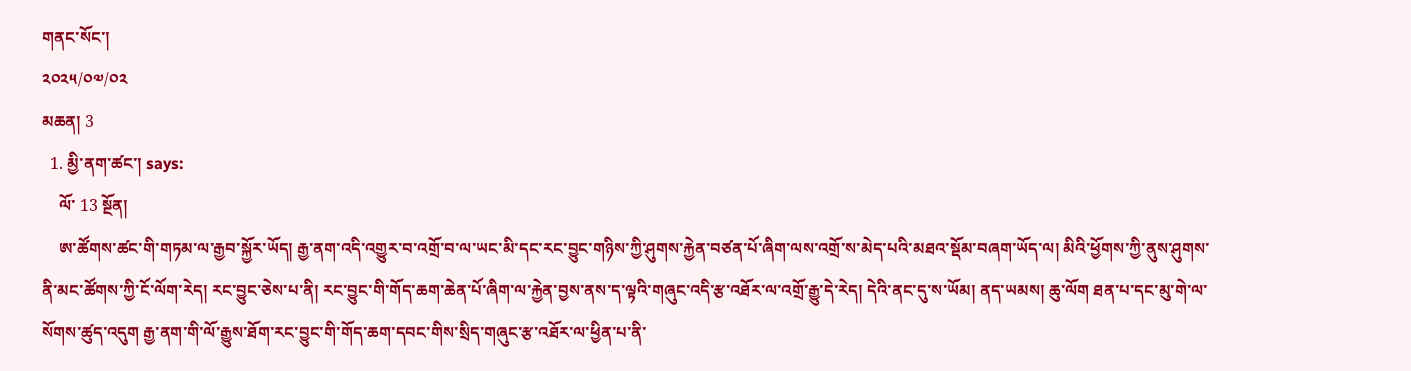གནང་སོང་།
༢༠༢༥/༠༧/༠༢
མཆན། 3
  1. མྱི་ནག་ཚང་། says:
    ལོ་ 13 སྔོན།
    ཨ་ཚོགས་ཚང་གི་གཏམ་ལ་རྒྱབ་སྐྱོར་ཡོད། རྒྱ་ནག་འདི་འགྱུར་བ་འགྲོ་བ་ལ་ཡང་མི་དང་རང་བྱུང་གཉིས་ཀྱི་ཤུགས་རྐྱེན་བཙན་པོ་ཞིག་ལས་འགྲོ་ས་མེད་པའི་མཐའ་སྡོམ་བཞག་ཡོད་ལ། མིའི་ཕྱོགས་ཀྱི་ནུས་ཤུགས་ནི་མང་ཚོགས་ཀྱི་ངོ་ལོག་རེད། རང་བྱུང་ཅེས་པ་ནི། རང་བྱུང་གི་གོད་ཆག་ཆེན་པོ་ཞིག་ལ་རྐྱེན་བྱས་ནས་ད་ལྟའི་གཞུང་འདི་རྩ་འཐོར་ལ་འགྲོ་རྒྱུ་དེ་རེད། དེའི་ནང་དུ་ས་ཡོམ། ནད་ཡམས། ཆུ་ལོག ཐན་པ་དང་མུ་གེ་ལ་སོགས་ཚུད་འདུག རྒྱ་ནག་གི་ལོ་རྒྱུས་ཐོག་རང་བྱུང་གི་གོད་ཆག་དབང་གིས་སྲིད་གཞུང་རྩ་འཐོར་ལ་ཕྱིན་པ་ནི་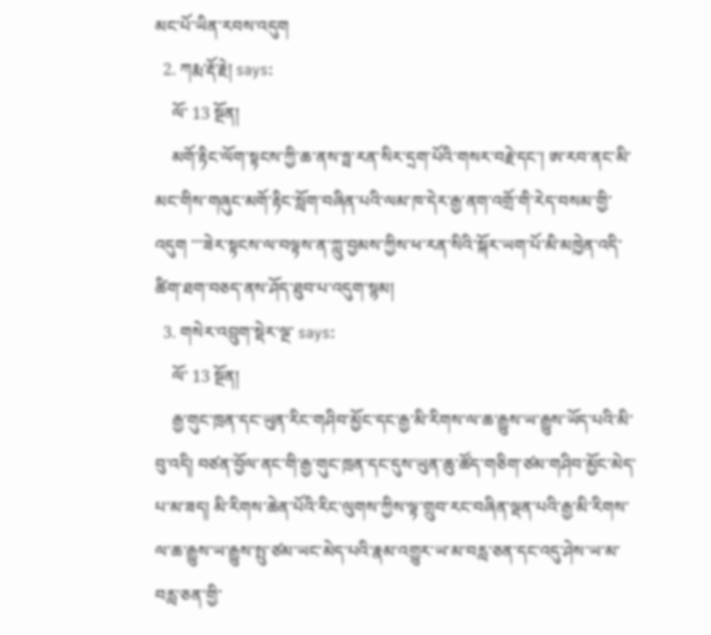མང་པོ་ཡིན་རབས་འདུག
  2. ཀརྨ་རྡོ་རྗེ། says:
    ལོ་ 13 སྔོན།
    མགོ་རྟིང་ལོག་སྟངས་ཀྱི་ཆ་ནས་ཧྥ་རན་སིར་དྲག་པོའི་གསར་བརྗེ་དང་། ཨ་རབ་ནང་མི་མང་གིས་གཞུང་མགོ་རྟིང་སློག་བཞིན་པའི་ལམ་ཁ་དེར་རྒྱ་ནག་འགྲོ་གི་རེད་བསམ་གྱི་འདུག ་་་ཟེར་སྟངས་ལ་བལྟས་ན་ཀླུ་བྱམས་ཀྱིས་ཕ་རན་སིའི་སྐོར་ཡག་པོ་མི་མཁྱེན་འདི་ཚིག་ཐག་བཅད་ནས་ཤོད་ཐུབ་པ་འདུག་སྙམ།
  3. གསེར་འབྲུག་སྡེར་ལྔ་ says:
    ལོ་ 13 སྔོན།
    རྒྱ་གུང་ཁྲན་དང་ཡུན་རིང་གཤིབ་མྱོང་དང་རྒྱ་མི་རིགས་ལ་ཆ་རྒྱུས་ཡ་རྒྱུས་ཡོད་པའི་མི་བུ་འདི། བཙན་བྱོལ་ནང་གི་རྒྱ་གུང་ཁྲན་དང་དུས་ཡུན་ཆུ་ཚོད་གཅིག་ཙམ་གཤིབ་མྱོང་མེད་པ་མ་ཟད། མི་རིགས་ཆེན་པོའི་རིང་ལུགས་ཀྱིས་ལྟ་གྲུབ་རང་བཞིན་ལྡན་པའི་རྒྱ་མི་རིགས་ལ་ཆ་རྒྱུས་ཡ་རྒྱུས་སྤུ་ཙམ་ཡང་མེད་པའི་རྣམ་འགྱུར་ཡ་མ་བརླ་ཅན་དང་འདུ་ཤེས་ཡ་མ་བརླ་ཅན་གྱི་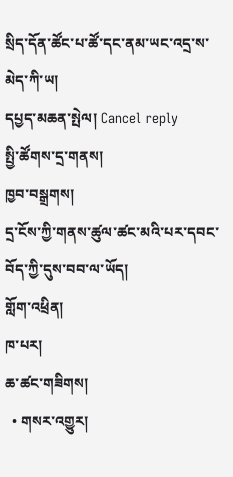སྲིད་དོན་ཚོང་པ་ཚོ་དང་ནམ་ཡང་འདྲ་ས་མེད་ཀི་ཡ།
དཔྱད་མཆན་སྤེལ། Cancel reply
སྤྱི་ཚོགས་དྲ་གནས།
ཁྱབ་བསྒྲགས།
དྲ་ངོས་ཀྱི་གནས་ཚུལ་ཚང་མའི་པར་དབང་བོད་ཀྱི་དུས་བབ་ལ་ཡོད།
གློག་འཕྲིན།
ཁ་པར།
ཆ་ཚང་གཟིགས།
  • གསར་འགྱུར།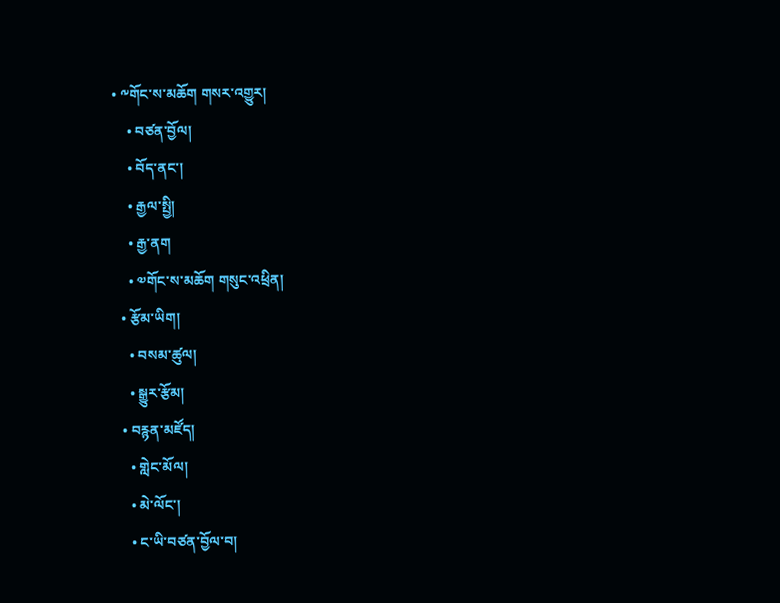• ༸གོང་ས་མཆོག གསར་འགྱུར།
    • བཙན་བྱོལ།
    • བོད་ནང་།
    • རྒྱལ་སྤྱི།
    • རྒྱ་ནག
    • ༧གོང་ས་མཆོག གསུང་འཕྲིན།
  • རྩོམ་ཡིག།
    • བསམ་ཚུལ།
    • སྒྱུར་རྩོམ།
  • བརྙན་མཛོད།
    • གླེང་མོལ།
    • མེ་ལོང་།
    • ང་ཡི་བཙན་བྱོལ་བ།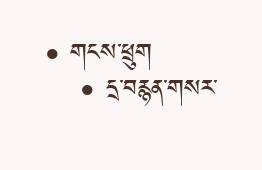• གངས་ཕྲུག
    • དྲ་བརྙན་གསར་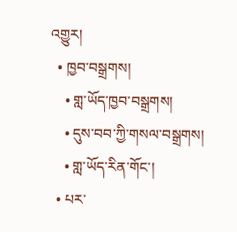འགྱུར།
  • ཁྱབ་བསྒྲགས།
    • གླ་ཡོད་ཁྱབ་བསྒྲགས།
    • དུས་བབ་ཀྱི་གསལ་བསྒྲགས།
    • གླ་ཡོད་རིན་གོང་།
  • པར་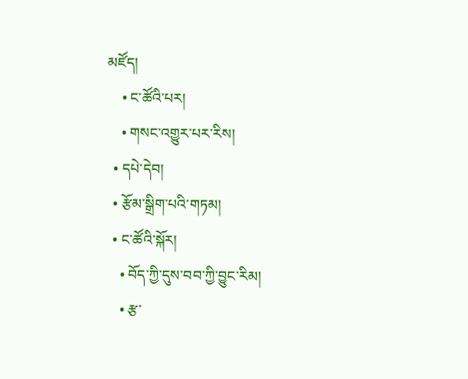མཛོད།
    • ང་ཚོའི་པར།
    • གསང་འགྱུར་པར་རིས།
  • དཔེ་དེབ།
  • རྩོམ་སྒྲིག་པའི་གཏམ།
  • ང་ཚོའི་སྐོར།
    • བོད་ཀྱི་དུས་བབ་ཀྱི་བྱུང་རིམ།
    • རྩ་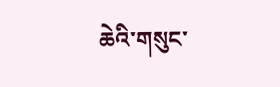ཆེའི་གསུང་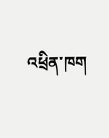འཕྲིན་ཁག